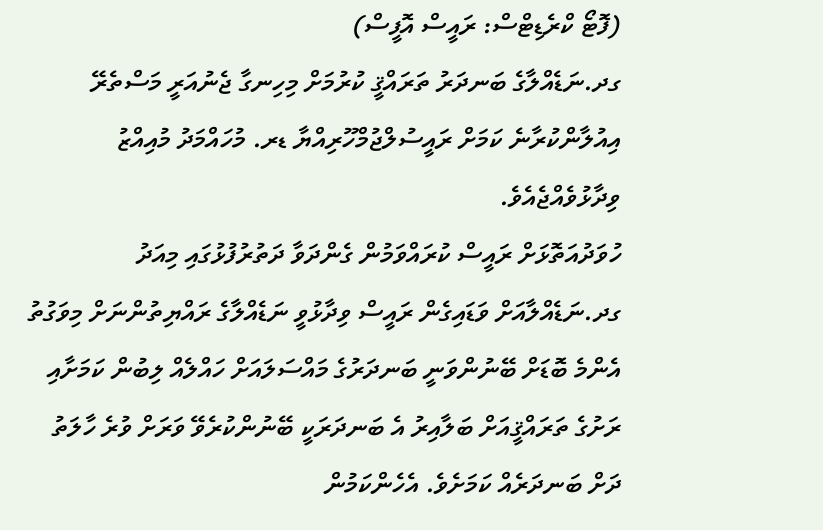(ފޮޓޯ ކްރެޑިޓްސް: ރައީސް އޮފީސް)
ގދ.ނަޑެއްލާގެ ބަނދަރު ތަރައްޤީ ކުރުމަށް މިހިނގާ ޖެނުއަރީ މަސްތެރޭ އިއުލާންކުރާނެ ކަމަށް ރައީސުލްޖުމްހޫރިއްޔާ ޑރ. މުހައްމަދު މުއިއްޒު ވިދާޅުވެއްޖެއެވެ.
ހުވަދުއަތޮޅަށް ރައީސް ކުރައްވަމުން ގެންދަވާ ދަތުރުފުޅުގައި މިއަދު ގދ.ނަޑެއްލާއަށް ވަޑައިގެން ރައީސް ވިދާޅުވީ ނަޑެއްލާގެ ރައްޔިތުންނަށް މިވަގުތު އެންމެ ބޮޑަށް ބޭނުންވަނީ ބަނދަރުގެ މައްސަލައަށް ހައްލެއް ލިބުން ކަމަށާއި ރަށުގެ ތަރައްޤީއަށް ބަލާއިރު އެ ބަނދަރަކީ ބޭނުންކުރެވޭ ވަރަށް ވުރެ ހާލަތު ދަށް ބަނދަރެއް ކަމަށެވެ. އެހެންކަމުން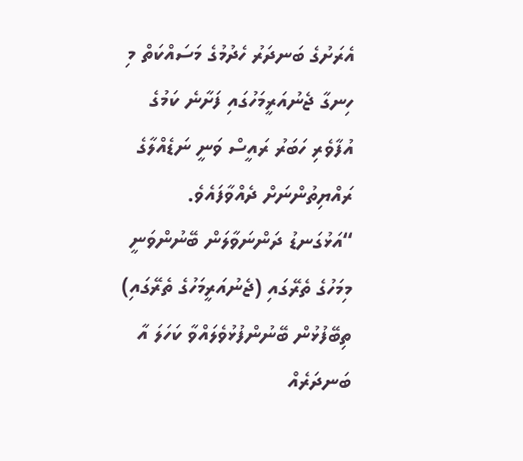އެރަށުގެ ބަނދަރު ހެދުމުގެ މަސައްކަތް މި ހިނގާ ޖެނުއަރީމަހުގައި ފަށާނެ ކަމުގެ އުފާވެރި ހަބަރު ރައީސް ވަނީ ނަޑެއްލާގެ ރައްޔިތުންނަށް ދެއްވާފައެވެ.
“އަޅުގަނޑު ދަންނަވާލަން ބޭނުންވަނީ މިމަހުގެ ތެރޭގައި (ޖެނުއަރީމަހުގެ ތެރޭގައި) ތިބޭފުޅުން ބޭނުންފުޅުވެލައްވާ ކަހަލަ އާ ބަނދަރެއް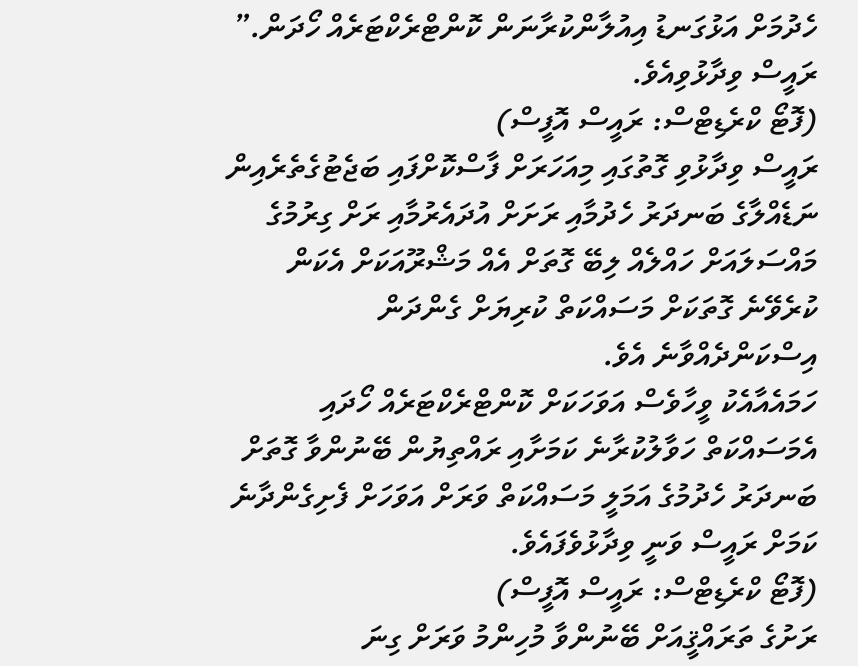ހެދުމަށް އަޅުގަނޑު އިއުލާންކުރާނަން ކޮންޓްރެކްޓަރެއް ހޯދަން.” ރައީސް ވިދާޅުވިއެވެ.
(ފޮޓޯ ކްރެޑިޓްސް: ރައީސް އޮފީސް)
ރައީސް ވިދާޅުވި ގޮތުގައި މިއަހަރަށް ފާސްކޮށްފައި ބަޖެޓުގެތެރެއިން ނަޑެއްލާގެ ބަނދަރު ހެދުމާއި ރަށަށް އުދައެރުމާއި ރަށް ގިރުމުގެ މައްސަލައަށް ހައްލެއް ލިބޭ ގޮތަށް އެއް މަޝްރޫއަކަށް އެކަން ކުރެވޭނެ ގޮތަކަށް މަސައްކަތް ކުރިޔަށް ގެންދަން އިސްކަންދެއްވާނެ އެވެ.
ހަމައެއާއެކު ވީހާވެސް އަވަހަކަށް ކޮންޓްރެކްޓަރެއް ހޯދައި އެމަސައްކަތް ހަވާލުކުރާނެ ކަމަށާއި ރައްތިޔުން ބޭނުންވާ ގޮތަށް ބަނދަރު ހެދުމުގެ އަމަލީ މަސައްކަތް ވަރަށް އަވަހަށް ފެށިގެންދާނެ ކަމަށް ރައީސް ވަނީ ވިދާޅުވެފައެވެ.
(ފޮޓޯ ކްރެޑިޓްސް: ރައީސް އޮފީސް)
ރަށުގެ ތަރައްޤީއަށް ބޭނުންވާ މުހިންމު ވަރަށް ގިނަ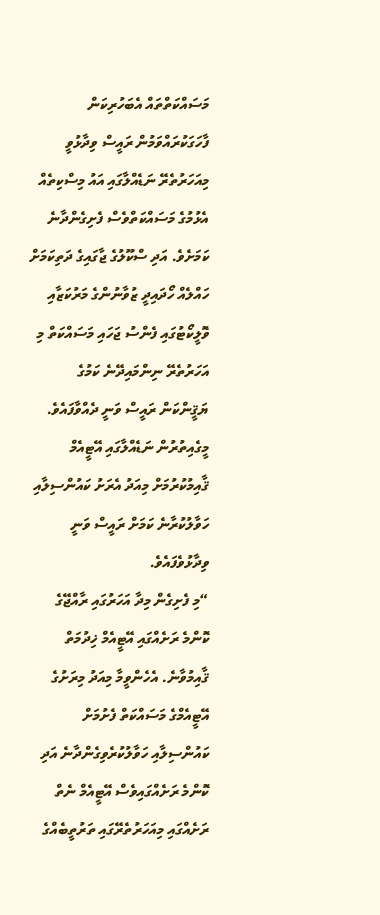މަސައްކަތްތައް އެބަހުރިކަން ފާހަގަކުރައްވަމުން ރައީސް ވިދާޅުވީ މިއަހަރުތެރޭ ނަޑެއްލާގައި އައު މިސްކިތެއް އެޅުމުގެ މަސައްކަތްވެސް ފެށިގެންދާނެ ކަމަށެވެ. އަދި ސްކޫލުގެ ޖާގައިގެ ދަތިކަމަށް ހައްލެއް ހޯދައިދީ ޒުވާނުންގެ މަރުކަޒާއި ވޮލީކޯޓުގައި ފެންސު ޖަހައި މަސައްކަތް މި އަހަރުތެރޭ ނިންމައިދޭނެ ކަމުގެ ޔަޤީންކަން ރައީސް ވަނީ ދެއްވާފައެވެ.
މީގެއިތުރުން ނަޑެއްލާގައި އޭޓީއެމް ޤާއިމުކުރުމަށް މިއަދު އެރަށު ކައުންސިލާއި ހަވާލުކުރާނެ ކަމަށް ރައީސް ވަނީ ވިދާޅުވެފައެވެ.
“މި ފެށިގެން މިދާ އަހަރުގައި ރާއްޖޭގެ ކޮންމެ ރަށެއްގައި އޭޓީއެމް ޚިދުމަތް ޤާއިމުވާނެ. އެހެންވީމާ މިއަދު މިރަށުގެ އޭޓީއެމްގެ މަސައްކަތް ފެށުމަށް ކައުންސިލާއި ހަވާލުކުރެވިގެންދާނެ އަދި ކޮންމެ ރަށެއްގައިވެސް އޭޓީއެމް ނެތް ރަށެއްގައި މިއަހަރުތެރޭގައި ތަރުތީބެއްގެ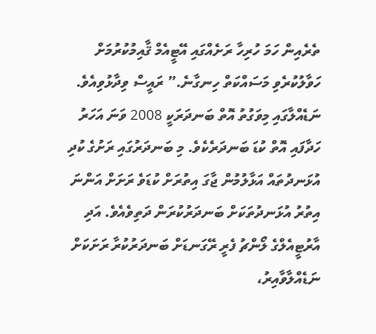ތެރެއިން ހަމަ ހުރިހާ ރަށެއްގައި އޭޓީއެމް ޤާއިމުކުރުމަށް ހަވާލުކުރެވި މަސައްކަތް ހިނގާނެ.” ރައީސް ވިދާޅުވިއެވެ.
ނަޑެއްލާގައި މިވަގުތު އޮތް ބަނދަރަކީ 2008 ވަނަ އަހަރު ހަދާފައި އޮތް ކުޑަ ބަނދަރެކެވެ. މި ބަނދަރުގައި ރަށުގެ ކުދި އުޅަނދުތައް އަޅާލުމުން ޖާގަ އިތުރަށް ކުޑަވެ ރަށަށް އަންނަ އިތުރު އުޅަނދުތަކަށް ބަނދަރުކުރަން ދަތިވެއެވެ. އަދި އާރުޓީއެލްގެ ލޯންޗު ފެރީ ރޭގަނޑަށް ބަނދަރުކުރާ ރަށަކަށް ނަޑެއްލާވާއިރު،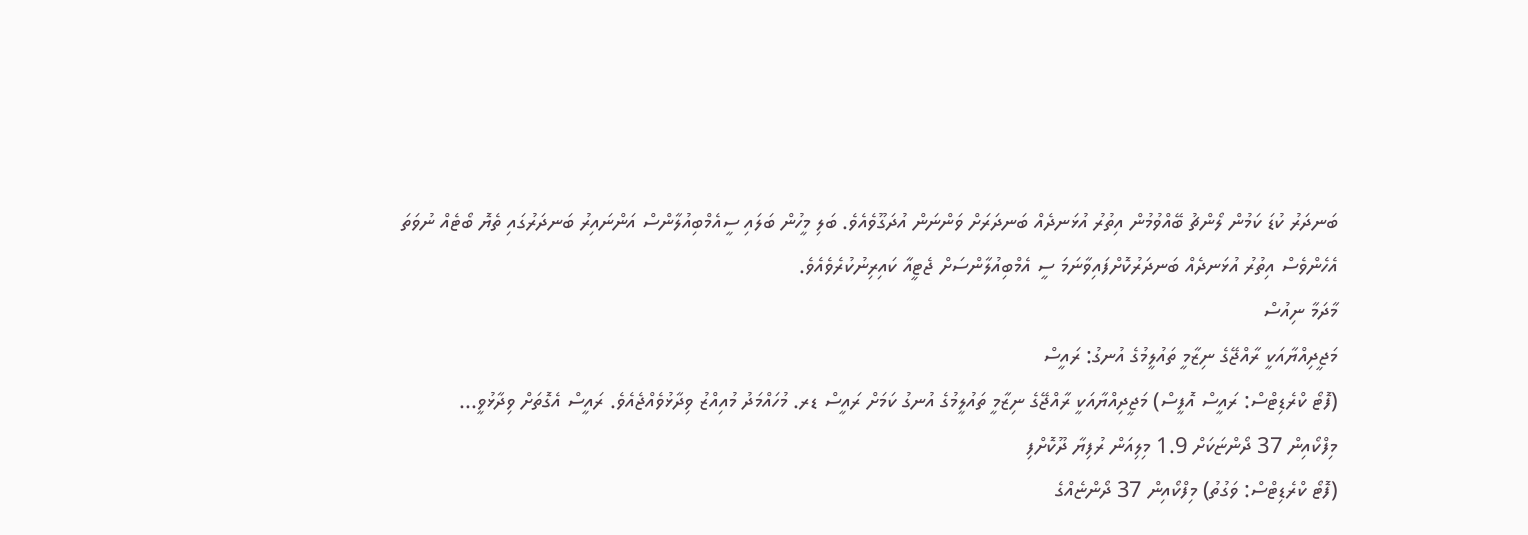ބަނދަރު ކުޑަ ކަމުން ލޯންޗު ބޭއްވުމުން އިތުރު އުޅަނދެއް ބަނދަރަށް ވަންނަން އުދަގޫވެއެވެ. ބަލި މީހުން ބަލައި ސީއެމްބިއުލާންސް އަންނައިރު ބަނދަރުގައި ތެޔޮ ބޯޓެއް ނުވަތަ އެހެންވެސް އިތުރު އުޅަނދެއް ބަނދަރުކޮށްފައިވާނަމަ ސީ އެމްބިއުލާންސަށް ޖެޓީއާ ކައިރިނުކުރެވެއެވެ.
މާދަމާ ނިއުސް
މަޖީދިއްޔާއަކީ ރާއްޖޭގެ ނިޒާމީ ތައުލީމުގެ އުނގު: ރައީސް
(ފޮޓޯ ކްރެޑިޓްސް: ރައީސް އޮފީސް) މަޖީދިއްޔާއަކީ ރާއްޖޭގެ ނިޒާމީ ތައުލީމުގެ އުނގު ކަމަށް ރައީސް ޑރ. މުހައްމަދު މުއިއްޒު ވިދާޅުވެއްޖެއެވެ. ރައީސް އެގޮތަށް ވިދާޅުވީ...
މިފްކޯއިން 37 ދޯންޏަކަށް 1.9 މިލިއަން ރުފިޔާ ދޫކޮށްފި
(ފޮޓޯ ކްރެޑިޓްސް: ވަގުތު) މިފްކޯއިން 37 ދޯންޏެއްގެ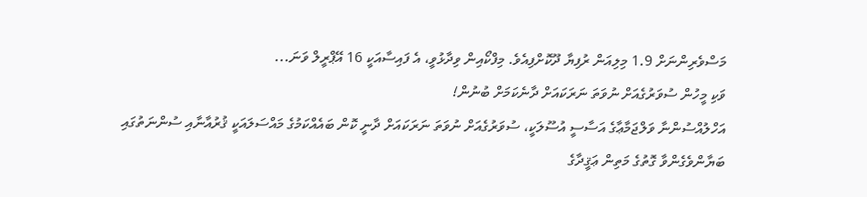މަސްވެރިންނަށް 1.9 މިލިއަން ރުފިޔާ ދޫކޮށްފިއެވެ. މިފްކޯއިން ވިދާޅުވީ، އެ ފައިސާއަކީ 16 އޭޕްރީލް ވަނަ...
ވަކި މީހުން ސުވަރުގެއަށް ނުވަތަ ނަރަކައަށް ދާނެކަމަށް ބުނުން!
އަހްލުއްސުންނާ ވަލްޖަމާޢާގެ އަސާސީ އުސޫލަކީ، ސުވަރުގެއަށް ނުވަތަ ނަރަކައަށް ދާނީ ކޮން ބައެއްކަމުގެ މައްސަލައަކީ ޤުރުއާނާއި ސުންނަތުގައި ބަޔާންވެގެންވާ ގޮތުގެ މަތިން ޢަޤީދާގެ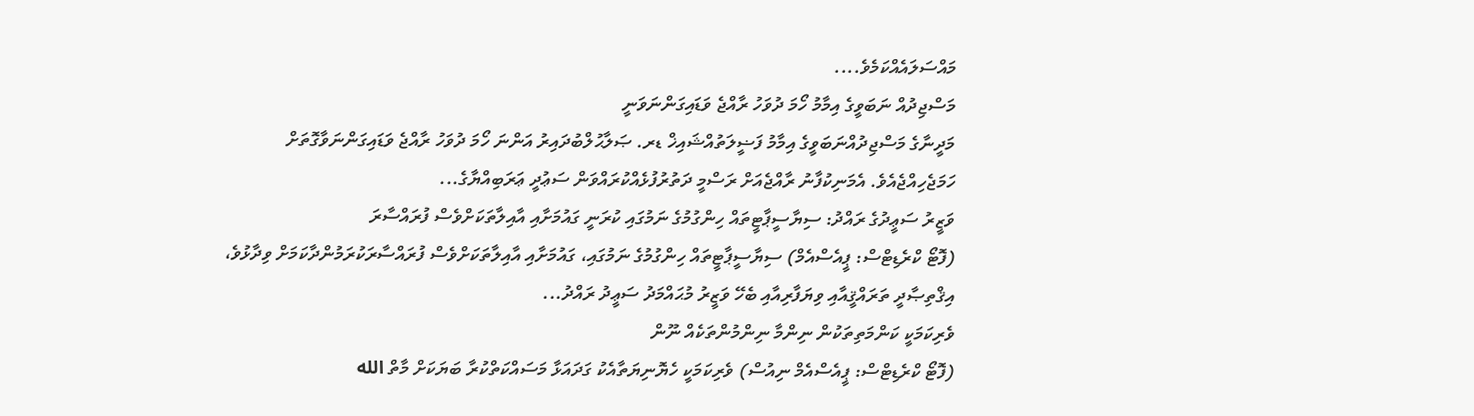މައްސަލައެއްކަމެވެ....
މަސްޖިދުއް ނަބަވީގެ އިމާމު ހޯމަ ދުވަހު ރާއްޖެ ވަޑައިގަންނަވަނީ
މަދީނާގެ މަސްޖިދުއްނަބަވީގެ އިމާމު ފަޟީލަތުއްޝައިޚް ޑރ. ޞަލާޙުލްބުދައިރު އަންނަ ހޯމަ ދުވަހު ރާއްޖެ ވަޑައިގަންނަވާގޮތަށް ހަމަޖެހިއްޖެއެވެ. އެމަނިކުފާނު ރާއްޖެއަށް ރަސްމީ ދަތުރުފުޅެއްކުރައްވަން ސަޢުދީ ޢަރަބިއްޔާގެ...
ވަޒީރު ސަޢީދުގެ ރައްދު: ސިޔާސީޕާޓީތައް ހިންގުމުގެ ނަމުގައި ކުރަނީ ގައުމަށާއި އާއިލާތަކަށްވެސް ފުރައްސާރަ
(ފޮޓޯ ކްރެޑިޓްސް: ޕީއެސްއެމް) ސިޔާސީޕާޓީތައް ހިންގުމުގެ ނަމުގައި، ގައުމަށާއި އާއިލާތަކަށްވެސް ފުރައްސާރަކުރަމުންދާކަމަށް ވިދާޅުވެ، އިޤްތިޞާދީ ތަރައްޤީއާއި ވިޔަފާރިއާއި ބެހޭ ވަޒީރު މުޙައްމަދު ސަޢީދު ރައްދު...
ވެރިކަމަކީ ކަންމަތިތަކުން ނިންމާ ނިންމުންތަކެއް ނޫން
(ފޮޓޯ ކްރެޑިޓްސް: ޕީއެސްއެމް ނިއުސް) ވެރިކަމަކީ ހެޔޮނިޔަތާއެކު ގަދައަޅާ މަސައްކަތްކުރާ ބަޔަކަށް މާތް الله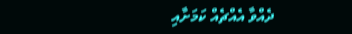ދެއްވާ އެއްޗެއް ކަމަށާއި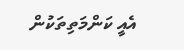އެއީ ކަންމަތިތަކުން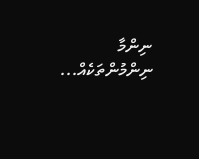ނިންމާ ނިންމުންތަކެއް...